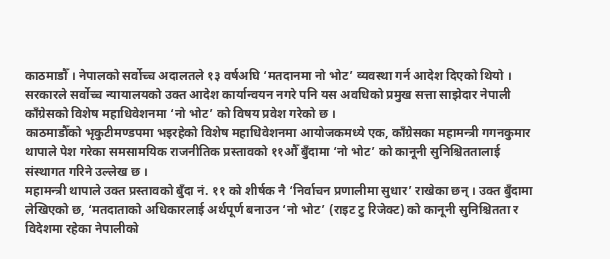काठमाडौँ । नेपालको सर्वोच्च अदालतले १३ वर्षअघि ‘मतदानमा नो भोट’ व्यवस्था गर्न आदेश दिएको थियो । सरकारले सर्वोच्च न्यायालयको उक्त आदेश कार्यान्वयन नगरे पनि यस अवधिको प्रमुख सत्ता साझेदार नेपाली काँग्रेसको विशेष महाधिवेशनमा ‘नो भोट’ को विषय प्रवेश गरेको छ ।
काठमाडौँको भृकुटीमण्डपमा भइरहेको विशेष महाधिवेशनमा आयोजकमध्ये एक, काँग्रेसका महामन्त्री गगनकुमार थापाले पेश गरेका समसामयिक राजनीतिक प्रस्तावको ११औँ बुँदामा ‘नो भोट’ को कानूनी सुनिश्चिततालाई संस्थागत गरिने उल्लेख छ ।
महामन्त्री थापाले उक्त प्रस्तावको बुँदा नं. ११ को शीर्षक नै ‘निर्वाचन प्रणालीमा सुधार’ राखेका छन् । उक्त बुँदामा लेखिएको छ, ‘मतदाताको अधिकारलाई अर्थपूर्ण बनाउन ‘नो भोट’ (राइट टु रिजेक्ट) को कानूनी सुनिश्चितता र विदेशमा रहेका नेपालीको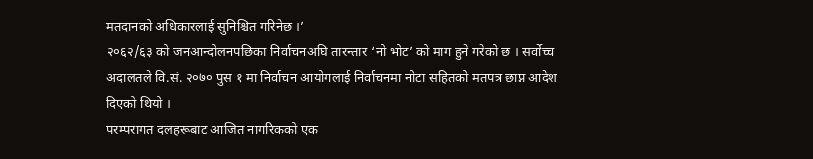मतदानको अधिकारलाई सुनिश्चित गरिनेछ ।’
२०६२/६३ को जनआन्दोलनपछिका निर्वाचनअघि तारन्तार ‘नो भोट’ को माग हुने गरेको छ । सर्वोच्च अदालतले वि.सं. २०७० पुस १ मा निर्वाचन आयोगलाई निर्वाचनमा नोटा सहितको मतपत्र छाप्न आदेश दिएको थियो ।
परम्परागत दलहरूबाट आजित नागरिकको एक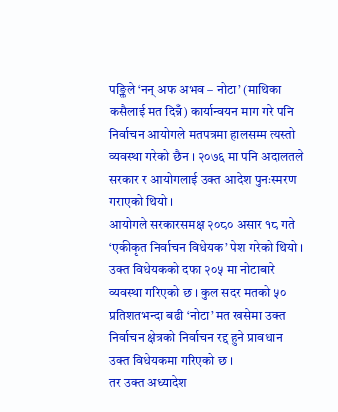पङ्क्तिले ‘नन् अफ अभव – नोटा’ (माथिका कसैलाई मत दिन्नँ) कार्यान्वयन माग गरे पनि निर्वाचन आयोगले मतपत्रमा हालसम्म त्यस्तो व्यवस्था गरेको छैन । २०७६ मा पनि अदालतले सरकार र आयोगलाई उक्त आदेश पुनःस्मरण गराएको थियो ।
आयोगले सरकारसमक्ष २०८० असार १८ गते ‘एकीकृत निर्वाचन विधेयक’ पेश गरेको थियो । उक्त विधेयकको दफा २०५ मा नोटाबारे व्यवस्था गरिएको छ । कुल सदर मतको ५० प्रतिशतभन्दा बढी ‘नोटा’ मत खसेमा उक्त निर्वाचन क्षेत्रको निर्वाचन रद्द हुने प्रावधान उक्त विधेयकमा गरिएको छ ।
तर उक्त अध्यादेश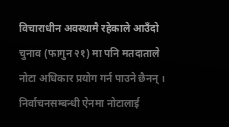विचाराधीन अवस्थामै रहेकाले आउँदो चुनाव (फागुन २१) मा पनि मतदाताले नोटा अधिकार प्रयोग गर्न पाउने छैनन् । निर्वाचनसम्बन्धी ऐनमा नोटालाई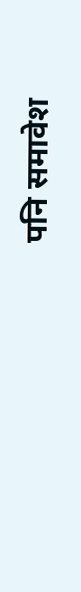पनि समावेश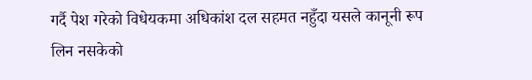गर्दै पेश गरेको विधेयकमा अधिकांश दल सहमत नहुँदा यसले कानूनी रूप लिन नसकेको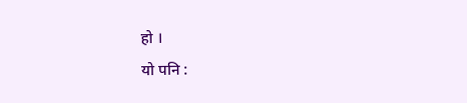हो ।
यो पनि :